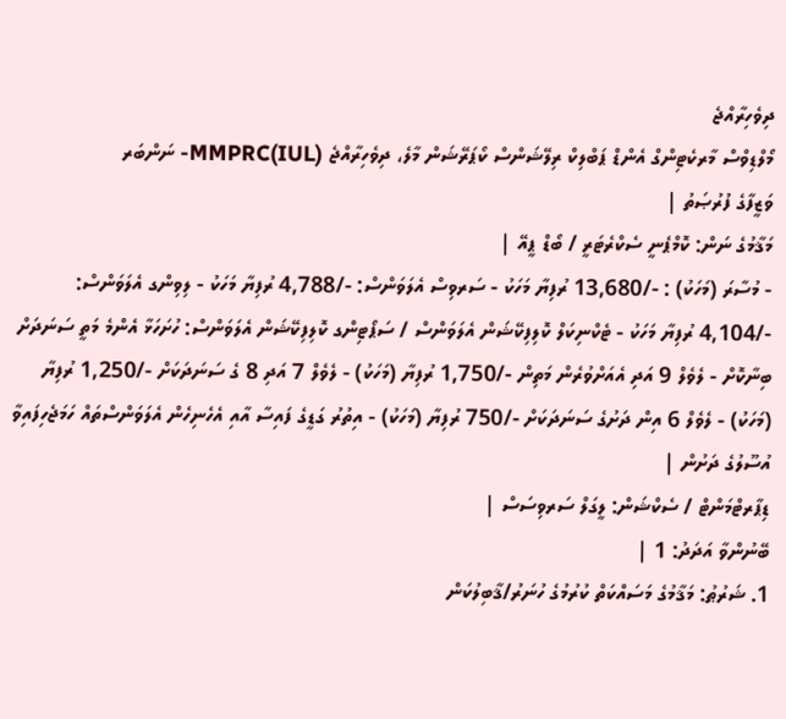ދިވެހިރާއްޖެ
މޯލްޑިވްސް މާރކެޓިންގް އެންޑް ޕަބްލިކް ރިލޭޝަންސް ކޯޕަރޭޝަން މާލެ، ދިވެހިރާއްޖެ (IUL)MMPRC- ނަންބަރ
ވަޒީފާގެ ފުރުޞަތު |
މަޤާމުގެ ނަން: ކޮމްޕެނީ ސެކްރެޓަރީ / ބޯޑް ޕީއޭ |
- މުސާރަ (މަހަކު) : -/13,680 ރުފިޔާ މަހަކު - ސަރވިސް އެލަވަންސް: -/4,788 ރުފިޔާ މަހަކު - ލިވިންގ އެލަވަންސް: -/4,104 ރުފިޔާ މަހަކު - ޓެކްނިކަލް ކޮލިފިކޭޝަން އެލަވަންސް / ސަޕޯޓިންގ ކޮލިފިކޭޝަން އެލަވަންސް: ހުށަހަޅާ އެންމެ މަތީ ސަނަދަށް ބިނާކޮށް - ލެވެލް 9 އަދި އެއަށްވުރެން މަތިން -/1,750 ރުފިޔާ (މަހަކު) - ލެވެލް 7 އަދި 8 ގެ ސަނަދަކަށް -/1,250 ރުފިޔާ (މަހަކު) - ލެވެލް 6 އިން ދަށުގެ ސަނަދަކަށް -/750 ރުފިޔާ (މަހަކު) - އިތުރު ގަޑީގެ ފައިސާ އާއި އެހެނިހެން އެލަވަންސްތައް ހަމަޖެހިފައިވާ އުސޫލުގެ ދަށުން |
ޑިޕާރޓްމަންޓް / ސެކްޝަން: ލީގަލް ސަރވިސަސް |
ބޭނުންވާ އަދަދު: 1 |
1. ޝަރުޠު: މަޤާމުގެ މަސައްކަތް ކުރުމުގެ ހުނަރު/ޤާބިލުކަން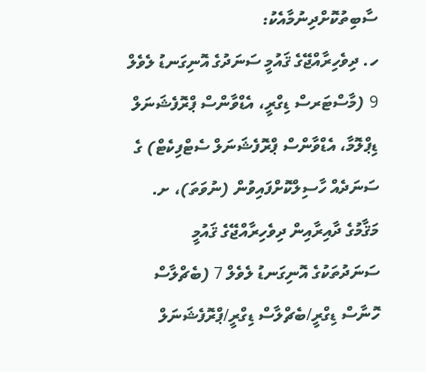ސާބިތުކޮށްދިނުމާއެކު:
ހ. ދިވެހިރާއްޖޭގެ ޤައުމީ ސަނަދުގެ އޮނިގަނޑު ލެވެލް 9 (މާސްޓަރސް ޑިގްރީ، އެޑްވާންސް ޕްރޮފެޝަނަލް ޑިޕްލޮމާ، އެޑްވާންސް ޕްރޮފެޝަނަލް ސެޓްފިކެޓް) ގެ ސަނަދެއް ހާސިލްކޮށްފައިވުން (ނުވަތަ)، ށ. މަޤާމުގެ ދާއިރާއިން ދިވެހިރާއްޖޭގެ ޤައުމީ ސަނަދުތަކުގެ އޮނިގަނޑު ލެވެލް 7 (ބެޗްލާސް ހޮނާސް ޑިގްރީ/ބެޗްލާސް ޑިގްރީ/ޕްރޮފެޝަނަލް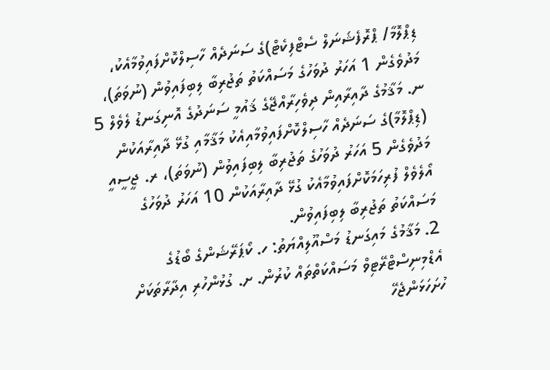ޑިޕްލޮމާ/ ޕްރޮފެޝަނަލް ސެޓްފިކެޓް)ގެ ސަނަދެއް ހާސިލްކޮށްފައިވުމާއެކު، މަދުވެގެން 1 އަހަރު ދުވަހުގެ މަސައްކަތު ތަޖުރިބާ ލިބިފައިވުން (ނުވަތަ)، ނ. މަޤާމުގެ ދާއިރާއިން ދިވެހިރާއްޖޭގެ ޤައުމީ ސަނަދުގެ އޮނިގަނޑު ލެވެލް 5 (ޑިޕްލޮމާ)ގެ ސަނަދެއް ހާސިލްކޮށްފައިވުމާއިއެކު މަޤާމާއި ގުޅޭ ދާއިރާއަކުން މަދުވެގެން 5 އަހަރު ދުވަހުގެ ތަޖުރިބާ ލިބިފައިވުން (ނުވަތަ)، ރ. ޖީސީއީ އޯލެވެލް ފުރިހަމަކޮށްފައިވުމާއެކު ގުޅޭ ދާއިރާއަކުން 10 އަހަރު ދުވަހުގެ މަސައްކަތު ތަޖުރިބާ ލިބިފައިވުން.
2. މަޤާމުގެ މައިގަނޑު މަސްއޫލިއްޔަތު: ހ. ކޯޕަރޭޝަންގެ ބޯޑުގެ އެޑްމިނިސްޓްރޭޓިވް މަސައްކަތްތައް ކުރުން. ށ. ގުޅުންހުރި އިދާރާތަކަށް ހުށަހަޅަންޖެހޭ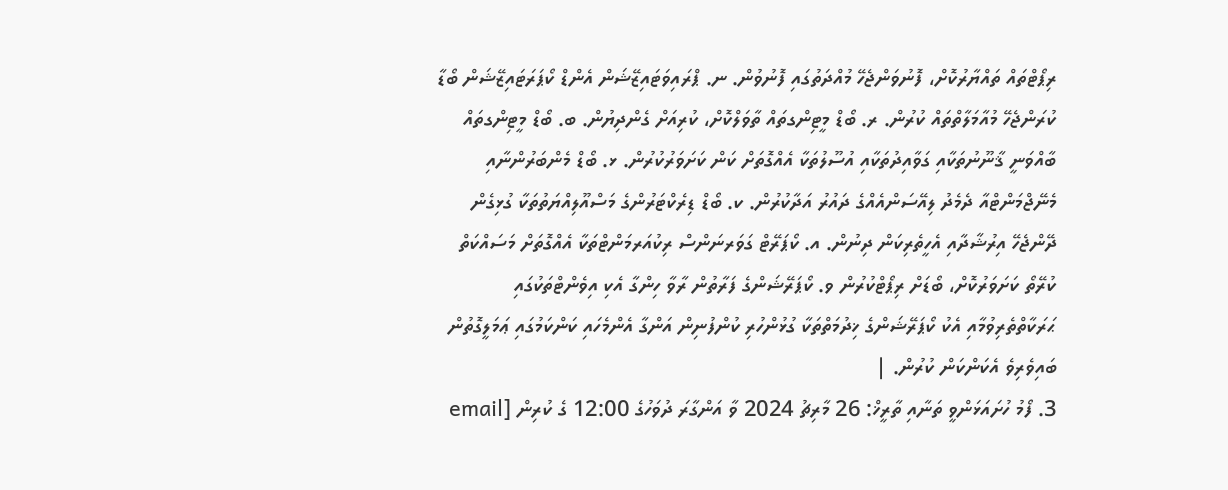ރިޕޯޓްތައް ތައްޔާރުކޮށް، ފޮނުވަންޖެހޭ މުއްދަތުގައި ފޮނުވުން. ނ. ޕްރައިވަޓައިޒޭޝަން އެންޑް ކޯޕަރަޓައިޒޭޝަން ބޯޑާ ކުރަންޖެހޭ މުއާމަލާތްތައް ކުރުން. ރ. ބޯޑް މީޓިންގތައް ތާވަލްކޮށް، ކުރިއަށް ގެންދިޔުން. ބ. ބޯޑް މީޓިންގތައް ބާއްވަނީ ޤާނޫނުތަކާއި ގަވާއިދުތަކާއި އުސޫލުތަކާ އެއްގޮތަށް ކަން ކަށަވަރުކުރުން. ޅ. ބޯޑް މެންބަރުންނާއި މެނޭޖްމަންޓްއާ ދެމެދު ލިއޭސަންއެއްގެ ދައުރު އަދާކުރުން. ކ. ބޯޑް ޑިރެކްޓަރުންގެ މަސްއޫލިއްޔަތުތަކާ ގުޅިގެން ދޭންޖެހޭ އިރުޝާދާއި އެހީތެރިކަން ދިނުން. އ. ކޯޕަރޭޓް ގަވަރނަންސް ރިކުއަރމަންޓްތަކާ އެއްގޮތަށް މަސައްކަތް ކުރޭތޯ ކަށަވަރުކޮށް، ބޯޑަށް ރިޕޯޓްކުރުން ވ. ކޯޕަރޭޝަންގެ ފަރާތުން ރާވާ ހިންގާ އެކި އިވެންޓްތަކުގައި ޙަރަކާތްތެރިވުމާއި އެކު ކޯޕަރޭޝަންގެ ޚިދުމަތްތަކާ ގުޅުންހުރި ކުންފުނިން އަންގާ އެންމެހައި ކަންކަމުގައި ޢަމަލީގޮތުން ބައިވެރިވެ އެކަންކަން ކުރުން. |
3. ފޯމު ހުށައަޅަންވީ ތަނާއި ތާރީޚް: 26 މާރިޗު 2024 ވާ އަންގާރަ ދުވަހުގެ 12:00 ގެ ކުރިން [email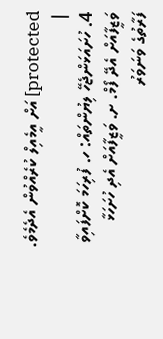protected] އަށް އީމެއިލް ކުރެއްވުން އެދެމެވެ. |
4. ހުށައަޅަންޖެހޭ ލިޔުންތައް: ހ. ފުރިހަމަ ކޮށްފައިވާ ވަޒީފާއަށް އެދޭ ފޯމް. ށ. ވަޒީފާއަށް އެދި ހުށަހަޅާ ފަރާތުގެ ވަނަވަރު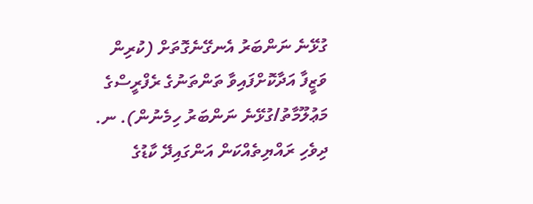ގުޅޭނެ ނަންބަރު އެނގޭނެގޮތަށް (ކުރިން ވަޒީފާ އަދާކޮށްފައިވާ ތަންތަނުގެ ރެފްރީސްގެ މަޢުލޫމާތު/ގުޅޭނެ ނަންބަރު ހިމެނުން). ނ. ދިވެހި ރައްޔިތެއްކަން އަންގައިދޭ ކާޑުގެ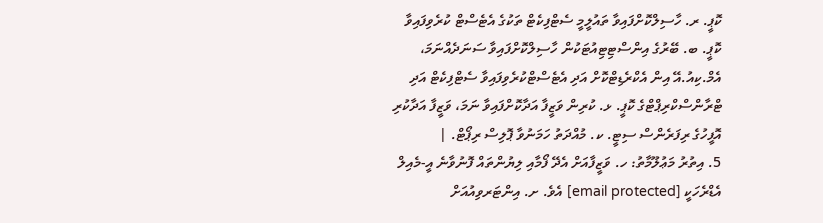ކޮޕީ. ރ. ހާސިލްކޮށްފައިވާ ތައުލީމީ ސެޓްފިކެޓް ތަކުގެ އެޓެސްޓް ކުރެވިފައިވާ ކޮޕީ. ބ. ބޭރުގެ އިންސްޓިޓިއުޓަކުން ހާސިލްކޮށްފައިވާ ސަނަދެއްނަމަ، އެމް.ކިއު.އޭ އިން އެކްރެޑިޓްކޮށް އަދި އެޓެސްޓްކުރެވިފައިވާ ސެޓްފިކެޓް އަދި ޓްރާންސްކްރިޕްޓްގެ ކޮޕީ. ޅ. ކުރިން ވަޒީފާ އަދާކޮށްފައިވާ ނަމަ، ވަޒީފާ އަދާކުރި އޮފީހުގެ ރިފަރެންސް ސިޓީ. ކ. މުއްދަތު ހަމަނުވާ ޕޮލިސް ރިޕޯޓް. |
5. އިތުރު މަޢުލޫމާތު: ހ. ވަޒީފާއަށް އެދޭ ފޯމާއި ލިޔުންތައް ފޮނުވާނެ އީ-މެއިލް އެޑްރެހަކީ [email protected] އެވެ. ށ. އިންޓަރވިއުއަށް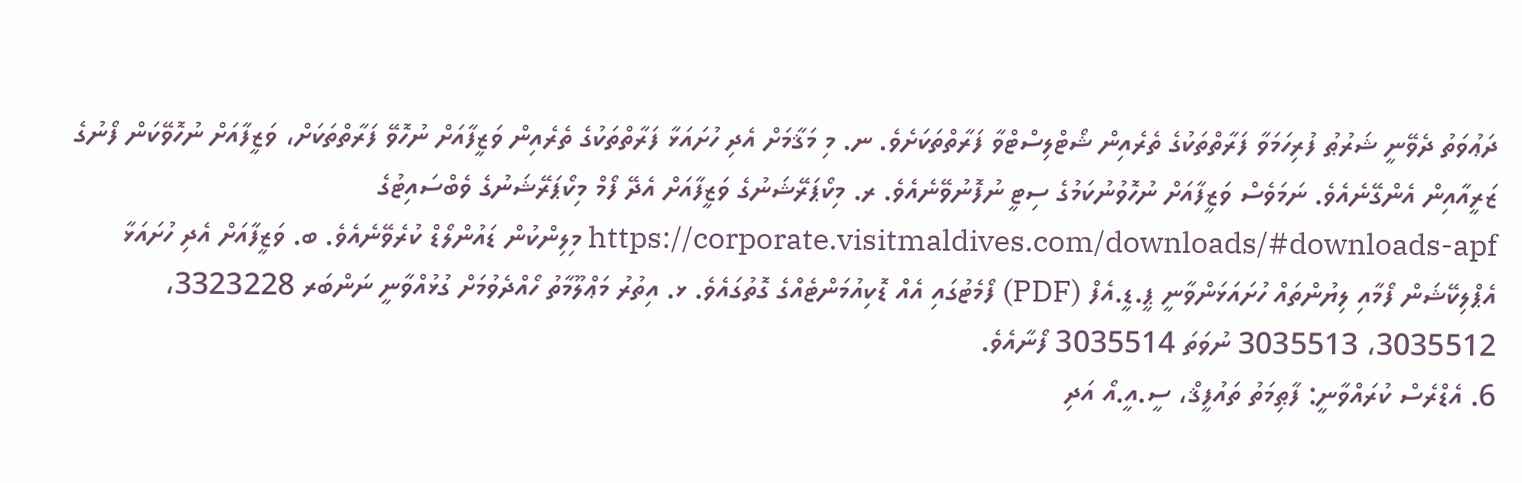ދަޢުވަތު ދެވޭނީ ޝަރުޠު ފުރިހަމަވާ ފަރާތްތަކުގެ ތެރެއިން ޝޯޓްލިސްޓްވާ ފަރާތްތަކަށެވެ. ނ. މި މަޤާމަށް އެދި ހުށައަޅާ ފަރާތްތަކުގެ ތެރެއިން ވަޒީފާއަށް ނުހޮވޭ ފަރާތްތަކަށް، ވަޒީފާއަށް ނުހޮވޭކަން ފޯނުގެ ޒަރީއާއިން އެންގޭނެއެވެ. ނަމަވެސް ވަޒީފާއަށް ނުހޮވުނުކަމުގެ ސިޓީ ނުފޮނުވޭނެއެވެ. ރ. މިކޯޕަރޭޝަނުގެ ވަޒީފާއަށް އެދޭ ފޯމް މިކޯޕަރޭޝަނުގެ ވެބްސައިޓުގެ https://corporate.visitmaldives.com/downloads/#downloads-apf މިލިންކުން ޑައުންލޯޑް ކުރެވޭނެއެވެ. ބ. ވަޒީފާއަށް އެދި ހުށައަޅާ އެޕްލިކޭޝަން ފޯމާއި ލިޔުންތައް ހުށައަޅަންވާނީ ޕީ.ޑީ.އެފް (PDF) ފޯމެޓުގައި އެއް ޑޮކިއުމަންޓެއްގެ ގޮތުގައެވެ. ޅ. އިތުރު މަޢްލޫމާތު ހޯއްދެވުމަށް ގުޅުއްވާނީ ނަންބަރ 3323228، 3035512، 3035513 ނުވަތަ 3035514 ފޯނާއެވެ.
6. އެޑްރެސް ކުރައްވާނީ: ފާޠިމަތު ތައުފީޤް، ސީ.އީ.އޯ އަދި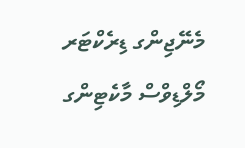މެނޭޖިންގ ޑިރެކްޓަރ މޯލްޑިވްސް މާކެޓިންގ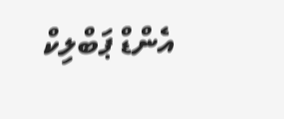އެންޑް ޕަބްލިކް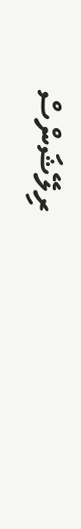ރިލޭޝަންސް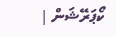ކޯޕަރޭޝަން |